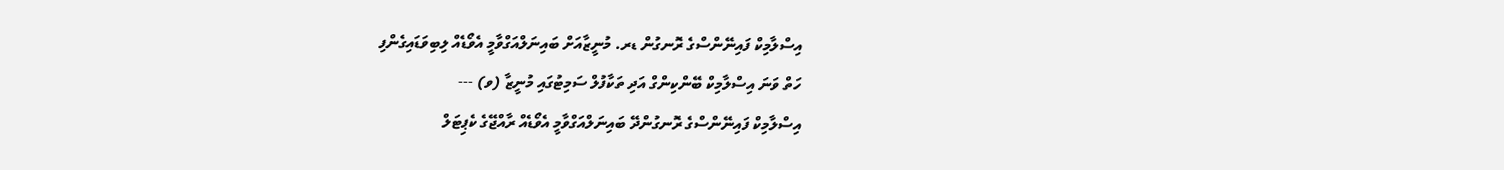އިސްލާމިކް ފައިނޭންސްގެ ރޮނގުން ޑރ. މުނީޒާއަށް ބައިނަލްއަގްވާމީ އެވޯޑެއް ލިބިވަޑައިގެންފި
ހަތް ވަނަ އިސްލާމިކް ބޭންކިންގް އަދި ތަކާފުލް ސަމިޓުގައި މުނީޒާ (ވ) ---
އިސްލާމިކް ފައިނޭންސްގެ ރޮނގުންދޭ ބައިނަލްއަގްވާމީ އެވޯޑެއް ރާއްޖޭގެ ކެޕިޓަލް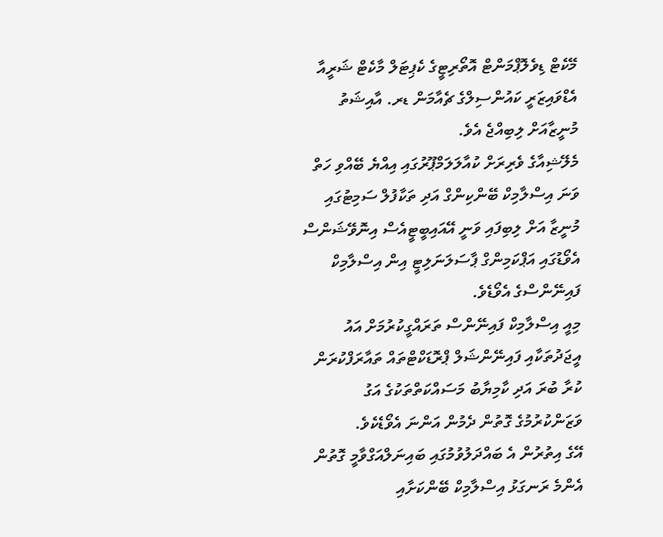މޭކެޓް ޑިވެލޮޕްމަންޓް އޮތޯރިޓީގެ ކެޕިޓަލް މާކެޓް ޝަރީއާ އެޑްވައިޒަރީ ކައުންސިލްގެ ޗެއާމަން ޑރ. އާއިޝަތު މުނީޒާއަށް ލިބިއްޖެ އެވެ.
މެލޭޝިއާގެ ވެރިރަށް ކުއާލަލަމްޕޫރުގައި އިއްޔެ ބޭއްވި ހަތް ވަނަ އިސްލާމިކް ބޭންކިންގް އަދި ތަކާފުލް ސަމިޓުގައި މުނީޒާ އަށް ލިބިފައި ވަނީ އޭއައިބީޓީއެސް އިނޮވޭޝަންސް އެވޯޑުގައި އަޕްކަމިންގް ޕާސަލަނަލިޓީ އިން އިސްލާމިކް ފައިނޭންސްގެ އެވޯޑެވެ.
މިއީ އިސްލާމިކް ފައިނޭންސް ތަރައްގީކުރުމަށް އައު އީޖަދުތަކާއި ފައިނޭންޝަލް ޕްރޮޑަކްޓްތައް ތައާރަފްކުރަން ކުރާ ބުރަ އަދި ކާމިޔާބު މަސައްކަތްތަކުގެ އަގު ވަޒަންކުރުމުގެ ގޮތުން ދެމުން އަންނަ އެވޯޑެކެވެ.
އޭގެ އިތުރުން އެ ބައްދަލުވުމުގައި ބައިނަލްއަގްވާމީ ގޮތުން އެންމެ ރަނގަޅު އިސްލާމިކް ބޭންކަށާއި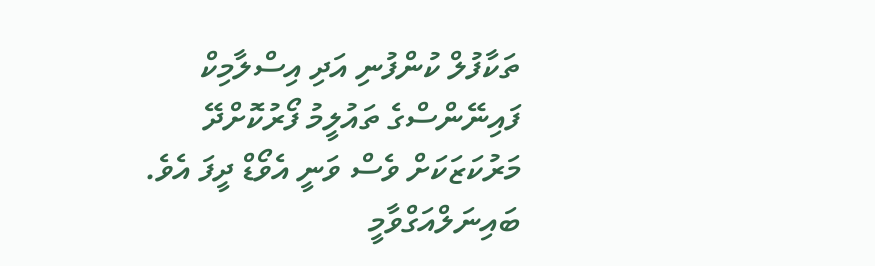ތަކާފުލް ކުންފުނި އަދި އިސްލާމިކް ފައިނޭންސްގެ ތައުލީމު ފޯރުކޮށްދޭ މަރުކަޒަކަށް ވެސް ވަނީ އެވޯޑް ދީފަ އެވެ.
ބައިނަލްއަގްވާމީ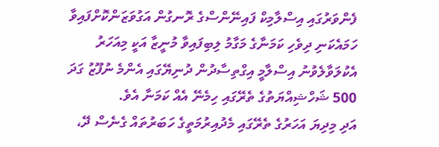ފެންވަރުގައި އިސްލާމިކް ފައިނޭންސްގެ ރޮނގުން އަގުވަޒަންކޮށްފައިވާ ހަމައެކަނި ދިވެހި ކަމަނާގެ މަގާމު ލިބިފައިވާ މުނީޒާ އަކީ މިއަހަރު އެކުލަވާލެވުނު އިސްލާމީ އިގްތިސާދުން ދުނިޔޭގައި އެންމެ ނުފޫޒު ގަދަ 500 ޝަހްޝިއްޔަތުގެ ތެރޭގައި ހިމެނޭ އެއް ކަމަނާ އެވެ.
އަދި މިދިޔަ އަހަރުގެ ތެރޭގައި މެދުއިރުމަތީގެ ހަބަރުތައް ގެނެސް ދޭ،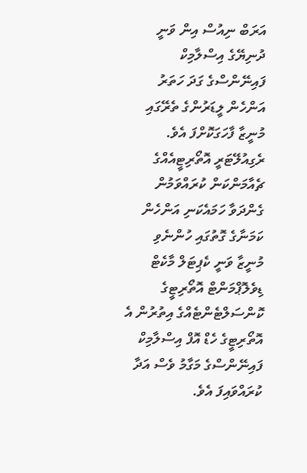އަރަބް ނިއުސް އިން ވަނީ ދުނިޔޭގެ އިސްލާމިކް ފައިނޭންސްގެ ގަދަ ހަތަރު އަންހެން ލީޑަރުންގެ ތެރޭގައި މުނީޒާ ފާހަގަކޮށްފަ އެވެ.
ރެގިއުލޭޓަރީ އޮތޯރިޓީއެއްގެ ޗެއާމަންކަން ކުރައްވަމުން ގެންދަވާ ހަމައެކަނި އަންހެން ކަމަނާގެ ގޮތުގައި ހުންނެވި މުނީޒާ ވަނީ ކެޕިޓަލް މާކެޓް ޑިވެލޮޕްމަންޓް އޮތޯރިޓީގެ ކޮންސަލްޓެންޓެއްގެ އިތުރުން އެ އޮތޯރިޓީގެ ހެޑް އޮފް އިސްލާމިކް ފައިނޭންސްގެ މަގާމު ވެސް އަދާ ކުރައްވައިފަ އެވެ.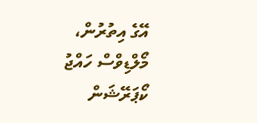އޭގެ އިތުރުން، މޯލްޑިވްސް ހައްޖު ކޯޕަރޭޝަން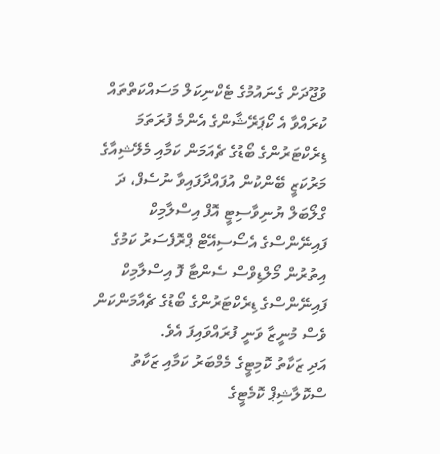ވުޖޫދަށް ގެނައުމުގެ ޓެކްނިކަލް މަސައްކަތްތައް ކުރައްވާ އެ ކޯޕަރޭޝާންގެ އެންމެ ފުރަތަމަ ޑިރެކްޓަރުންގެ ބޯޑުގެ ޗެއަމަން ކަމާއި މެލޭޝިއާގެ މަރުކަޒީ ބޭންކުން އުފައްދާފައިވާ ނުސެފް، ދަ ގްލޯބަލް ޔުނިވާސިޓީ އޮފް އިސްލާމިކް ފައިނޭންސްގެ އެސޯސިއޭޓް ޕްރޮފެސަރު ކަމުގެ އިތުރުން މޯލްޑިވްސް ސެންޓާ ފޮ އިސްލާމިކް ފައިނޭންސްގެ ޑިރެކްޓަރުންގެ ބޯޑުގެ ޗެއާމަންކަން ވެސް މުނީޒާ ވަނީ ފުރައްވައިފަ އެވެ.
އަދި ޒަކާތު ކޮމިޓީގެ މެމްބަރު ކަމާއި ޒަކާތު ސްކޮލާޝިޕް ކޮމެޓީގެ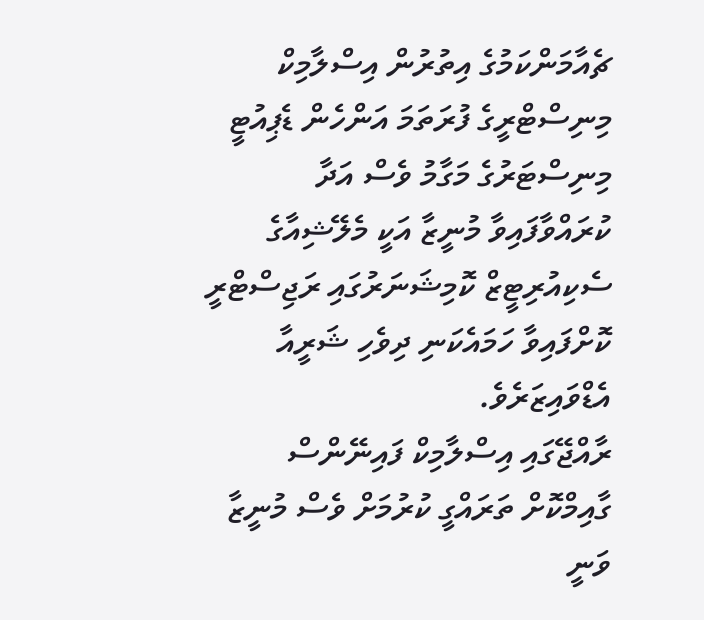ޗެއާމަންކަމުގެ އިތުރުން އިސްލާމިކް މިނިސްޓްރީގެ ފުރަތަމަ އަންހެން ޑެޕިއުޓީ މިނިސްޓަރުގެ މަގާމު ވެސް އަދާ ކުރައްވާފައިވާ މުނީޒާ އަކީ މެލޭޝިއާގެ ސެކިއުރިޓީޒް ކޮމިޝަނަރުގައި ރަޖިސްޓްރީ ކޮށްފައިވާ ހަމައެކަނި ދިވެހި ޝަރީއާ އެޑްވައިޒަރެވެ.
ރާއްޖޭގައި އިސްލާމިކް ފައިނޭންސް ގާއިމްކޮށް ތަރައްގީ ކުރުމަށް ވެސް މުނީޒާ ވަނީ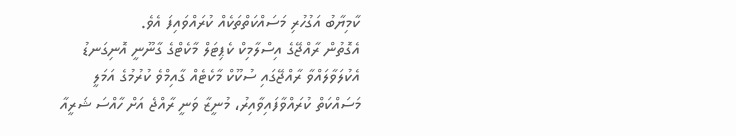ކާމިޔާބު އަގުހުރި މަސައްކަތްތަކެއް ކުރައްވައިފަ އެވެ.
އެގޮތުން ރާއްޖޭގެ އިސްލާމިކް ކެޕިޓަލް މާކެޓްގެ ގާނޫނީ އޮނިގަނޑު އެކުލަވާލައްވާ ރާއްޖޭގައި ސުކޫކް މާކެޓެއް ގާއިމްވެ ކުރުމުގެ އަމަލީ މަސައްކަތް ކުރައްވާފައިވާއިރު، މުނީޒާ ވަނީ ރާއްޖެ އަށް ހާއްސަ ޝަރީއާ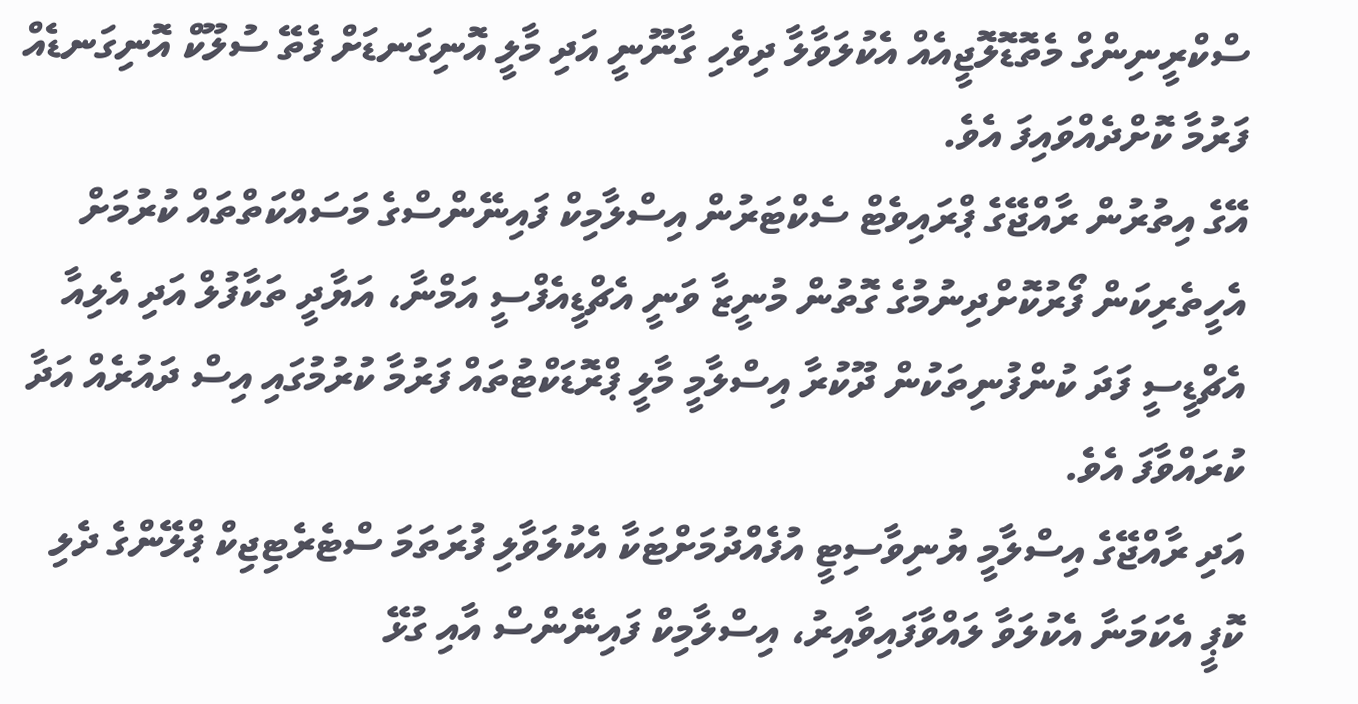ސްކްރީނިންގް މެތޮޑޮލޮޖީއެއް އެކުލަވާލާ ދިވެހި ގާނޫނީ އަދި މާލީ އޮނިގަނޑަށް ފެތޭ ސުލޫކް އޮނިގަނޑެއް ފަރުމާ ކޮށްދެއްވައިފަ އެވެ.
އޭގެ އިތުރުން ރާއްޖޭގެ ޕްރައިވެޓް ސެކްޓަރުން އިސްލާމިކް ފައިނޭންސްގެ މަސައްކަތްތައް ކުރުމަށް އެހީތެރިކަން ފޯރުކޮށްދިނުމުގެ ގޮތުން މުނީޒާ ވަނީ އެޗްޑީއެފްސީ އަމްނާ، އަޔާދީ ތަކާފުލް އަދި އެލިއާ އެޗްޑީސީ ފަދަ ކުންފުނިތަކުން ދޫކުރާ އިސްލާމީ މާލީ ޕްރޮޑަކްޓުތައް ފަރުމާ ކުރުމުގައި އިސް ދައުރެއް އަދާ ކުރައްވާފަ އެވެ.
އަދި ރާއްޖޭގެ އިސްލާމީ ޔުނިވާސިޓީ އުފެއްދުމަށްޓަކާ އެކުލަވާލި ފުރަތަމަ ސްޓެރެޓިޖިކް ޕްލޭންގެ ދެލި ކޮޕީ އެކަމަނާ އެކުލަވާ ލައްވާފައިވާއިރު، އިސްލާމިކް ފައިނޭންސް އާއި ގުޅޭ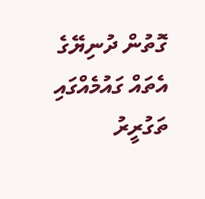ގޮތުން ދުނިޔޭގެ އެތައް ގައުމެއްގައި ތަގުރީރު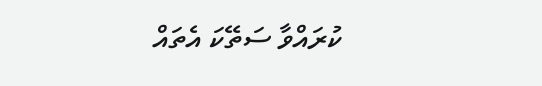ކުރައްވާ ސަތޭކަ އެތައް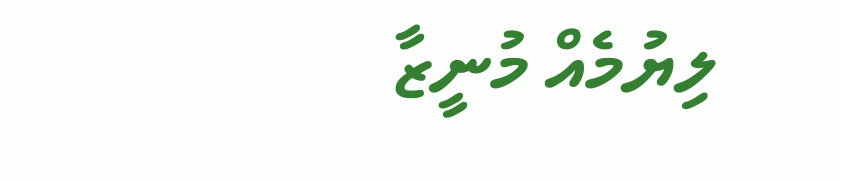ލިޔުމެއް މުނީޒާ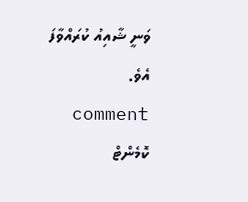ވަނީ ޝާއިއު ކުރައްވާފަ އެވެ.
comment ކޮމެންޓް